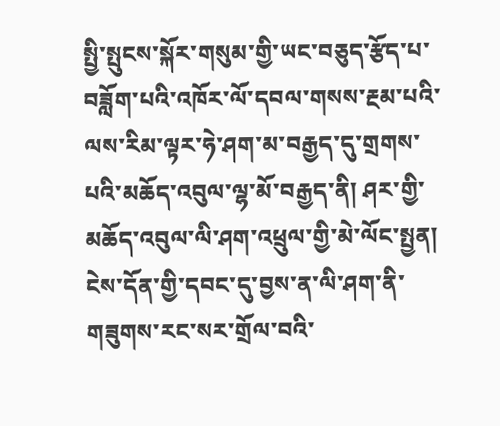སྤྱི་སྤུངས་སྐོར་གསུམ་གྱི་ཡང་བཅུད་རྩོད་པ་བཟློག་པའི་འཁོར་ལོ་དབལ་གསས་རྔམ་པའི་ལས་རིམ་ལྟར་ཧེ་ཤག་མ་བརྒྱད་དུ་གྲགས་པའི་མཆོད་འབུལ་ལྷ་མོ་བརྒྱད་ནི། ཤར་གྱི་མཆོད་འབུལ་ལི་ཤག་འཕྲུལ་གྱི་མེ་ལོང་སྤྱན། ངེས་དོན་གྱི་དབང་དུ་བྱས་ན་ལི་ཤག་ནི་གཟུགས་རང་སར་གྲོལ་བའི་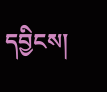དབྱིངས།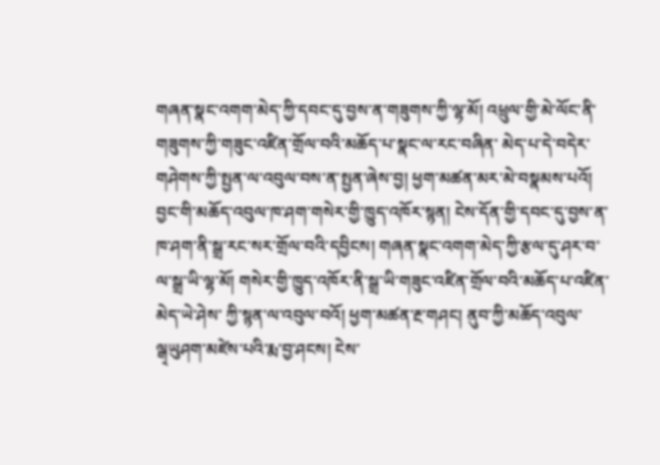གཞན་སྣང་འགག་མེད་ཀྱི་དབང་དུ་བྱས་ན་གཟུགས་ཀྱི་ལྷ་མོ། འཕྲུལ་གྱི་མེ་ལོང་ནི་གཟུགས་ཀྱི་གཟུང་འཛིན་གྲོལ་བའི་མཆོད་པ་སྣང་ལ་རང་བཞིན་ མེད་པ་དེ་བདེར་གཤེགས་ཀྱི་སྤྱན་ལ་འབུལ་བས་ན་སྤྱན་ཞེས་བྱ། ཕྱག་མཚན་མར་མེ་བསྣམས་པའོ། བྱང་གི་མཆོད་འབུལ་ཁ་ཤག་གསེར་གྱི་ཁྱུད་འཁོར་སྙན། ངེས་དོན་གྱི་དབང་དུ་བྱས་ན་ཁ་ཤག་ནི་སྒྲ་རང་སར་གྲོལ་བའི་དབྱིངས། གཞན་སྣང་འགག་མེད་ཀྱི་རྩལ་དུ་ཤར་བ་ལ་སྒྲ་ཡི་ལྷ་མོ། གསེར་གྱི་ཁྱུད་འཁོར་ནི་སྒྲ་ཡི་གཟུང་འཛིན་གྲོལ་བའི་མཆོད་པ་འཛིན་མེད་ཡེ་ཤེས་ ཀྱི་སྙན་ལ་འབུལ་བའོ། ཕྱག་མཚན་རྔ་གཤང། ནུབ་ཀྱི་མཆོད་འབུལ་ལྒ྄ཡུཤག་མཛེས་པའི་རྨ་བྱ་ཤངས། ངེས་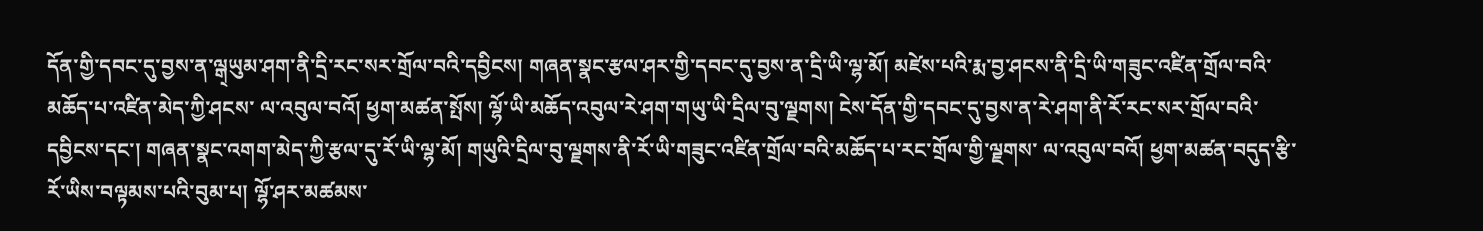དོན་གྱི་དབང་དུ་བྱས་ན་ལྒ྄ཡུམ་ཤག་ནི་དྲི་རང་སར་གྲོལ་བའི་དབྱིངས། གཞན་སྣང་རྩལ་ཤར་གྱི་དབང་དུ་བྱས་ན་དྲི་ཡི་ལྷ་མོ། མཛེས་པའི་རྨ་བྱ་ཤངས་ནི་དྲི་ཡི་གཟུང་འཛིན་གྲོལ་བའི་མཆོད་པ་འཛིན་མེད་ཀྱི་ཤངས་ ལ་འབུལ་བའོ། ཕྱག་མཚན་སྤོས། ལྷོ་ཡི་མཆོད་འབུལ་རེ་ཤག་གཡུ་ཡི་དྲིལ་བུ་ལྗགས། ངེས་དོན་གྱི་དབང་དུ་བྱས་ན་རེ་ཤག་ནི་རོ་རང་སར་གྲོལ་བའི་དབྱིངས་དང་། གཞན་སྣང་འགག་མེད་ཀྱི་རྩལ་དུ་རོ་ཡི་ལྷ་མོ། གཡུའི་དྲིལ་བུ་ལྗགས་ནི་རོ་ཡི་གཟུང་འཛིན་གྲོལ་བའི་མཆོད་པ་རང་གྲོལ་གྱི་ལྗགས་ ལ་འབུལ་བའོ། ཕྱག་མཚན་བདུད་རྩི་རོ་ཡིས་བལྟམས་པའི་བུམ་པ། ལྷོ་ཤར་མཚམས་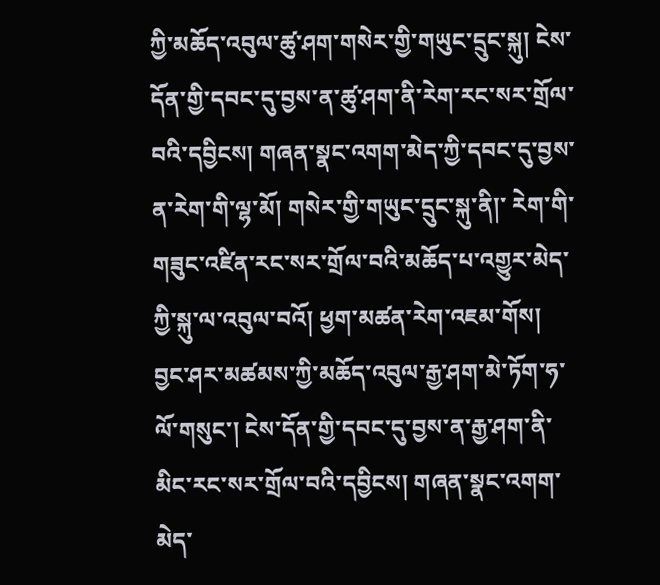ཀྱི་མཆོད་འབུལ་ཚུ་ཤག་གསེར་གྱི་གཡུང་དྲུང་སྐུ། ངེས་དོན་གྱི་དབང་དུ་བྱས་ན་ཚུ་ཤག་ནི་རེག་རང་སར་གྲོལ་བའི་དབྱིངས། གཞན་སྣང་འགག་མེད་ཀྱི་དབང་དུ་བྱས་ན་རེག་གི་ལྷ་མོ། གསེར་གྱི་གཡུང་དྲུང་སྐུ་ནི།་ རེག་གི་གཟུང་འཛིན་རང་སར་གྲོལ་བའི་མཆོད་པ་འགྱུར་མེད་ཀྱི་སྐུ་ལ་འབུལ་བའོ། ཕྱག་མཚན་རེག་འཇམ་གོས། བྱང་ཤར་མཚམས་ཀྱི་མཆོད་འབུལ་རྒྱ་ཤག་མེ་ཏོག་ཧ་ལོ་གསུང་། ངེས་དོན་གྱི་དབང་དུ་བྱས་ན་རྒྱ་ཤག་ནི་མིང་རང་སར་གྲོལ་བའི་དབྱིངས། གཞན་སྣང་འགག་མེད་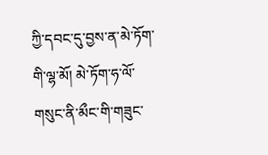ཀྱི་དབང་དུ་བྱས་ན་མེ་ཏོག་གི་ལྷ་མོ། མེ་ཏོག་ཧ་ལོ་གསུང་ནི་མྀང་གི་གཟུང་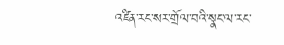འཛིན་རང་སར་གྲོལ་བའི་སྣང་ལ་རང་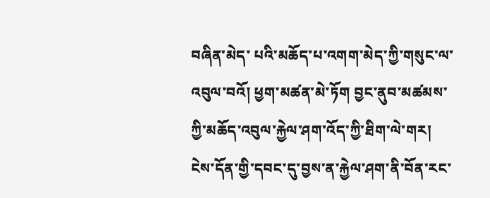བཞིན་མེད་ པའི་མཆོད་པ་འགག་མེད་ཀྱི་གསུང་ལ་འབུལ་བའོ། ཕྱག་མཚན་མེ་ཏོག བྱང་ནུབ་མཚམས་ཀྱི་མཆོད་འབུལ་རྐྱེལ་ཤག་འོད་ཀྱི་ཐིག་ལེ་གར། ངེས་དོན་གྱི་དབང་དུ་བྱས་ན་རྐྱེལ་ཤག་ནི་བོན་རང་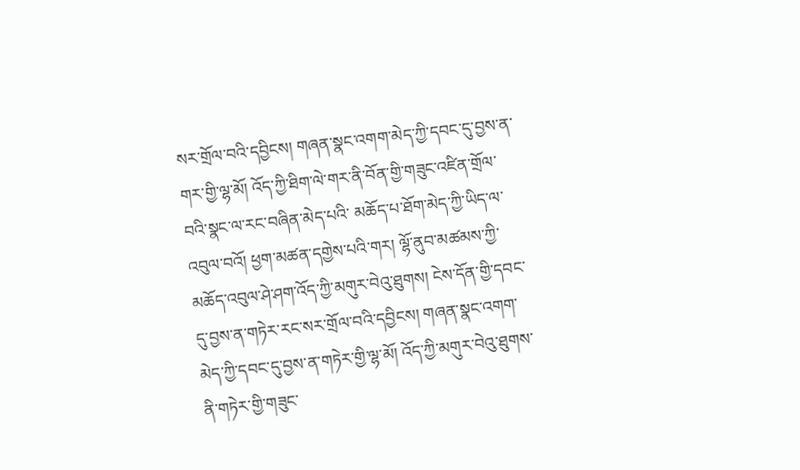སར་གྲོལ་བའི་དབྱིངས། གཞན་སྣང་འགག་མེད་ཀྱི་དབང་དུ་བྱས་ན་གར་གྱི་ལྷ་མོ། འོད་ཀྱི་ཐིག་ལེ་གར་ནི་བོན་གྱི་གཟུང་འཛིན་གྲོལ་བའི་སྣང་ལ་རང་བཞིན་མེད་པའི་ མཆོད་པ་ཐོག་མེད་ཀྱི་ཡིད་ལ་འབུལ་བའོ། ཕྱག་མཚན་དགྱེས་པའི་གར། ལྷོ་ནུབ་མཚམས་ཀྱི་མཆོད་འབུལ་ཤེ་ཤག་འོད་ཀྱི་མགུར་བེའུ་ཐུགས། ངེས་དོན་གྱི་དབང་དུ་བྱས་ན་གཏེར་རང་སར་གྲོལ་བའི་དབྱིངས། གཞན་སྣང་འགག་མེད་ཀྱི་དབང་དུ་བྱས་ན་གཏེར་གྱི་ལྷ་མོ། འོད་ཀྱི་མགུར་བེའུ་ཐུགས་ནི་གཏེར་གྱི་གཟུང་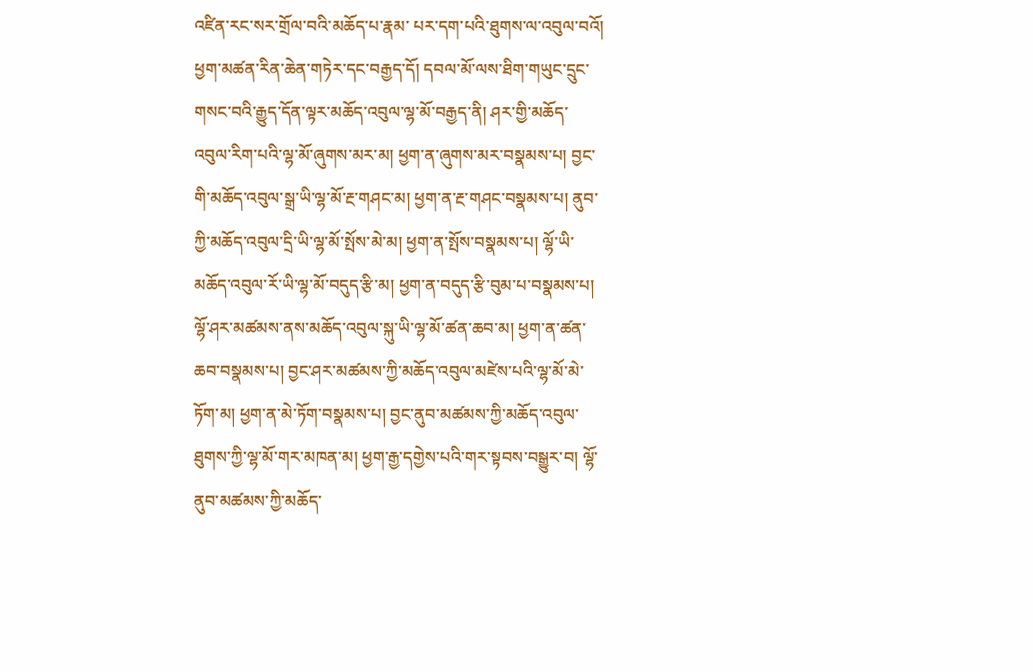འཛིན་རང་སར་གྲོལ་བའི་མཆོད་པ་རྣམ་ པར་དག་པའི་ཐུགས་ལ་འབུལ་བའོ། ཕྱག་མཚན་རིན་ཆེན་གཏེར་དང་བརྒྱད་དོ། དབལ་མོ་ལས་ཐིག་གཡུང་དྲུང་གསང་བའི་རྒྱུད་དོན་ལྟར་མཆོད་འབུལ་ལྷ་མོ་བརྒྱད་ནི། ཤར་གྱི་མཆོད་འབུལ་རིག་པའི་ལྷ་མོ་ཞུགས་མར་མ། ཕྱག་ན་ཞུགས་མར་བསྣམས་པ། བྱང་གི་མཆོད་འབུལ་སྒྲ་ཡི་ལྷ་མོ་རྔ་གཤང་མ། ཕྱག་ན་རྔ་གཤང་བསྣམས་པ། ནུབ་ཀྱི་མཆོད་འབུལ་དྲི་ཡི་ལྷ་མོ་སྤོས་མེ་མ། ཕྱག་ན་སྤོས་བསྣམས་པ། ལྷོ་ཡི་མཆོད་འབུལ་རོ་ཡི་ལྷ་མོ་བདུད་རྩི་མ། ཕྱག་ན་བདུད་རྩི་བུམ་པ་བསྣམས་པ། ལྷོ་ཤར་མཚམས་ནས་མཆོད་འབུལ་སྐུ་ཡི་ལྷ་མོ་ཚན་ཆབ་མ། ཕྱག་ན་ཚན་ཆབ་བསྣམས་པ། བྱང་ཤར་མཚམས་ཀྱི་མཆོད་འབུལ་མཛེས་པའི་ལྷ་མོ་མེ་ཏོག་མ། ཕྱག་ན་མེ་ཏོག་བསྣམས་པ། བྱང་ནུབ་མཚམས་ཀྱི་མཆོད་འབུལ་ཐུགས་ཀྱི་ལྷ་མོ་གར་མཁན་མ། ཕྱག་རྒྱ་དགྱེས་པའི་གར་སྟབས་བསྒྱུར་བ། ལྷོ་ནུབ་མཚམས་ཀྱི་མཆོད་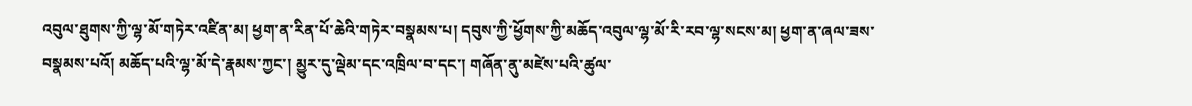འབུལ་ཐུགས་ཀྱི་ལྷ་མོ་གཏེར་འཛིན་མ། ཕྱག་ན་རིན་པོ་ཆེའི་གཏེར་བསྣམས་པ། དབུས་ཀྱི་ཕྱོགས་ཀྱི་མཆོད་འབུལ་ལྷ་མོ་རི་རབ་ལྷ་སངས་མ། ཕྱག་ན་ཞལ་ཟས་བསྣམས་པའོ། མཆོད་པའི་ལྷ་མོ་དེ་རྣམས་ཀྱང་། མྱུར་དུ་ལྡེམ་དང་འཁྲིལ་བ་དང་། གཞོན་ནུ་མཛེས་པའི་ཚུལ་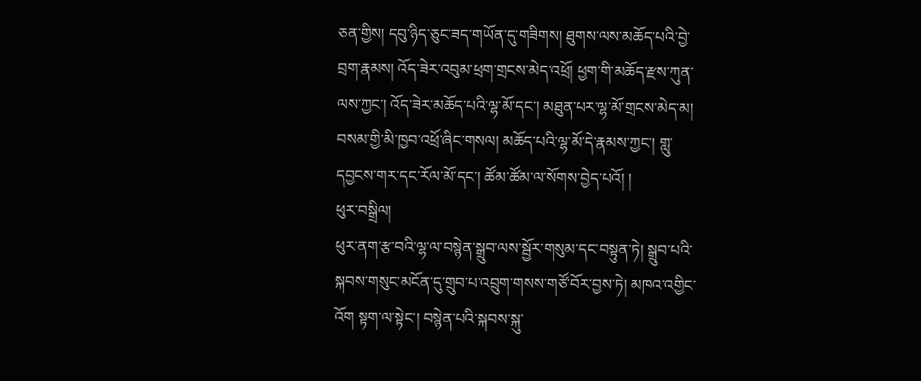ཅན་གྱིས། དབུ་ཉིད་ཅུང་ཟད་གཡོན་དུ་གཟིགས། ཐུགས་ལས་མཆོད་པའི་བྱེ་བྲག་རྣམས། འོད་ཟེར་འབུམ་ཕྲག་གྲངས་མེད་འཕྲོ། ཕྱག་གི་མཆོད་རྫས་ཀུན་ལས་ཀྱང་། འོད་ཟེར་མཆོད་པའི་ལྷ་མོ་དང་། མཐུན་པར་ལྷ་མོ་གྲངས་མེད་མ། བསམ་གྱི་མི་ཁྱབ་འཕྲོ་ཞིང་གསལ། མཆོད་པའི་ལྷ་མོ་དེ་རྣམས་ཀྱང་། གླུ་དབྱངས་གར་དང་རོལ་མོ་དང་། ཚོམ་ཚོམ་ལ་སོགས་བྱེད་པའོ། །
ཕུར་བསྒྲིལ།
ཕུར་ནག་རྩ་བའི་ལྷ་ལ་བསྙེན་སྒྲུབ་ལས་སྦྱོར་གསུམ་དང་བསྟུན་ཏེ། སྒྲུབ་པའི་སྐབས་གསུང་མངོན་དུ་གྲུབ་པ་འབྲུག་གསས་གཙོ་བོར་བྱས་ཏེ། མཁའ་འགྱིང་འོག སྟག་ལ་སྟེང་། བསྙེན་པའི་སྐབས་སྐུ་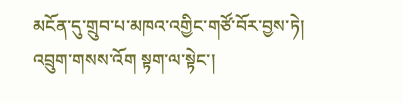མངོན་དུ་གྲུབ་པ་མཁའ་འགྱིང་གཙོ་བོར་བྱས་ཏེ། འབྲུག་གསས་འོག སྟག་ལ་སྟེང་།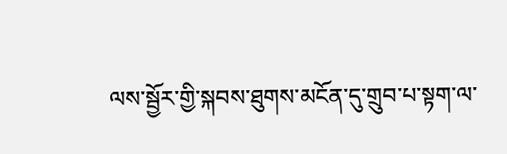ལས་སྦྱོར་གྱི་སྐབས་ཐུགས་མངོན་དུ་གྲུབ་པ་སྟག་ལ་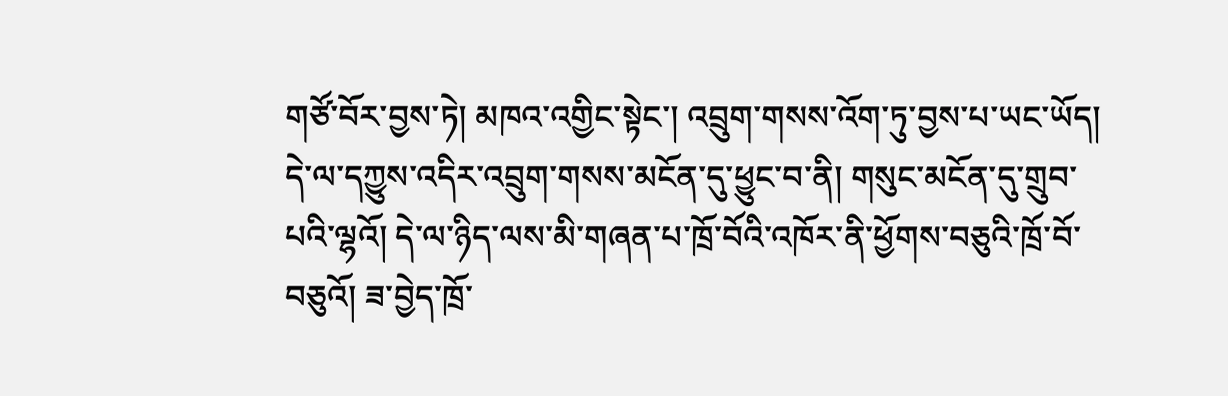གཙོ་བོར་བྱས་ཏེ། མཁའ་འགྱིང་སྟེང་། འབྲུག་གསས་འོག་ཏུ་བྱས་པ་ཡང་ཡོད། དེ་ལ་དཀྱུས་འདིར་འབྲུག་གསས་མངོན་དུ་ཕྱུང་བ་ནི། གསུང་མངོན་དུ་གྲུབ་པའི་ལྷའོ། དེ་ལ་ཉིད་ལས་མི་གཞན་པ་ཁྲོ་བོའི་འཁོར་ནི་ཕྱོགས་བཅུའི་ཁྲོ་བོ་བཅུའོ། ཟ་བྱེད་ཁྲོ་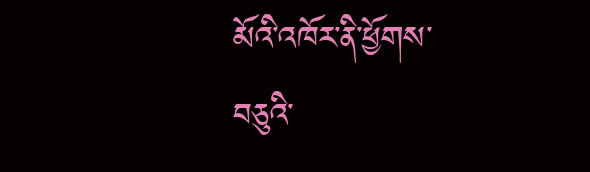མོའི་འཁོར་ནི་ཕྱོགས་བཅུའི་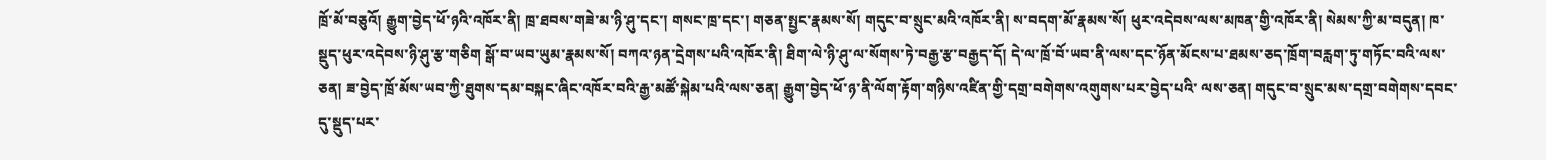ཁྲོ་མོ་བཅུའོ། རྒྱུག་བྱེད་ཕོ་ཉའི་འཁོར་ནི། ཁྲ་ཐབས་གཟེ་མ་ཉི་ཤུ་དང་། གསང་ཁྲ་དང་། གཅན་སྤྱང་རྣམས་སོ། གདུང་བ་སྲུང་མའི་འཁོར་ནི། ས་བདག་མོ་རྣམས་སོ། ཕུར་འདེབས་ལས་མཁན་གྱི་འཁོར་ནི། སེམས་ཀྱི་མ་བདུན། ཁ་སྡུད་ཕུར་འདེབས་ཉི་ཤུ་རྩ་གཅིག སྒོ་བ་ཡབ་ཡུམ་རྣམས་སོ། བཀའ་ཉན་དྲེགས་པའི་འཁོར་ནི། ཐིག་ལེ་ཉི་ཤུ་ལ་སོགས་ཏེ་བརྒྱ་རྩ་བརྒྱད་དོ། དེ་ལ་ཁྲོ་བོ་ཡབ་ནི་ལས་དང་ཉོན་མོངས་པ་ཐམས་ཅད་ཁྲོག་བརླག་ཏུ་གཏོང་བའི་ལས་ཅན། ཟ་བྱེད་ཁྲོ་མོས་ཡབ་ཀྱི་ཐུགས་དམ་བསྐང་ཞིང་འཁོར་བའི་རྒྱ་མཚོ་སྐེམ་པའི་ལས་ཅན། རྒྱུག་བྱེད་ཕོ་ཉ་ནི་ལོག་རྟོག་གཉིས་འཛིན་གྱི་དགྲ་བགེགས་འགུགས་པར་བྱེད་པའི་ ལས་ཅན། གདུང་བ་སྲུང་མས་དགྲ་བགེགས་དབང་དུ་སྡུད་པར་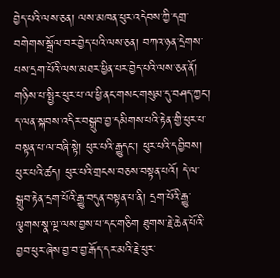བྱེད་པའི་ལས་ཅན། ལས་མཁན་ཕུར་འདེབས་ཀྱི་དགྲ་བགེགས་སྒྲོལ་བར་བྱེད་པའི་ལས་ཅན། བཀའ་ཉན་དྲེགས་པས་དྲག་པོའི་ལས་མཐར་ཕྱིན་པར་བྱེད་པའི་ལས་ཅན་ནོ། གཉིས་པ་སྤྱིར་ཕུར་པ་ལ་ཕྱི་ནང་གསང་གསུམ་དུ་བཤད་ཀྱང་། ད་ལན་སྐབས་འདིར་བསྒྲུབ་བྱ་དམིགས་པའི་རྟེན་གྱི་ཕུར་པ་བསྟན་པ་ལ་བཞི་སྟེ། ཕུར་པའི་རྒྱུདང་། ཕུར་པའི་དབྱིབས། ཕུར་པའི་ཚད། ཕུར་པའི་གྲངས་བཅས་བསྟན་པའོ། དེ་ལ་སྒྲུབ་རྟེན་དྲག་པོའི་རྒྱུ་བདུན་བསྟན་པ་ནི། དྲག་པོའི་རྒྱུ་ལྕགས་སྣ་ལྔ་ལས་བྱས་པ་དང་གཅིག ཐུགས་རྗེ་ཆེན་པོའི་བྱབ་ཕུར་ཞེས་བྱ་བ་བྱ་རྒོད་དར་མའི་རྗེ་ཕུར་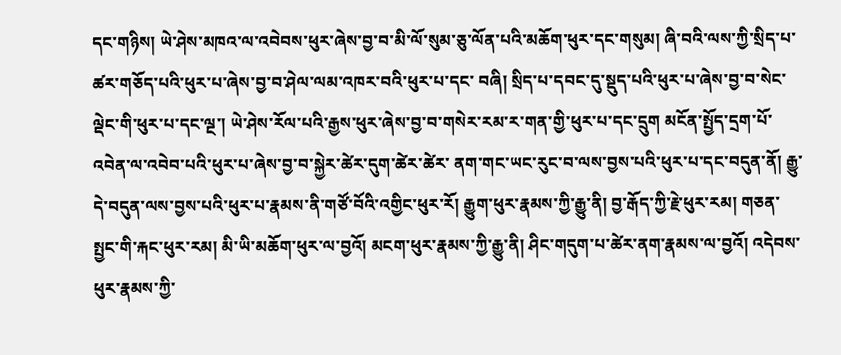དང་གཉིས། ཡེ་ཤེས་མཁའ་ལ་འབེབས་ཕུར་ཞེས་བྱ་བ་མི་ལོ་སུམ་ཅུ་ལོན་པའི་མཆོག་ཕུར་དང་གསུམ། ཞི་བའི་ལས་ཀྱི་སྲིད་པ་ཚར་གཅོད་པའི་ཕུར་པ་ཞེས་བྱ་བ་ཤེལ་ལམ་འཁར་བའི་ཕུར་པ་དང་ བཞི། སྲིད་པ་དབང་དུ་སྡུད་པའི་ཕུར་པ་ཞེས་བྱ་བ་སེང་ལྡེང་གི་ཕུར་པ་དང་ལྔ་། ཡེ་ཤེས་རོལ་པའི་རྒྱས་ཕུར་ཞེས་བྱ་བ་གསེར་རམ་ར་གན་གྱི་ཕུར་པ་དང་དྲུག མངོན་སྤྱོད་དྲག་པོ་འབེན་ལ་འབེབ་པའི་ཕུར་པ་ཞེས་བྱ་བ་སྐྱེར་ཚེར་དུག་ཚེར་ཚེར་ ནག་གང་ཡང་རུང་བ་ལས་བྱས་པའི་ཕུར་པ་དང་བདུན་ནོ། རྒྱུ་དེ་བདུན་ལས་བྱས་པའི་ཕུར་པ་རྣམས་ནི་གཙོ་བོའི་འགྱིང་ཕུར་རོ། རྒྱུག་ཕུར་རྣམས་ཀྱི་རྒྱུ་ནི། བྱ་རྒོད་ཀྱི་རྗེ་ཕུར་རམ། གཅན་སྤྱང་གི་རྐང་ཕུར་རམ། མི་ཡི་མཆོག་ཕུར་ལ་བྱའོ། མངག་ཕུར་རྣམས་ཀྱི་རྒྱུ་ནི། ཤིང་གདུག་པ་ཚེར་ནག་རྣམས་ལ་བྱའོ། འདེབས་ཕུར་རྣམས་ཀྱི་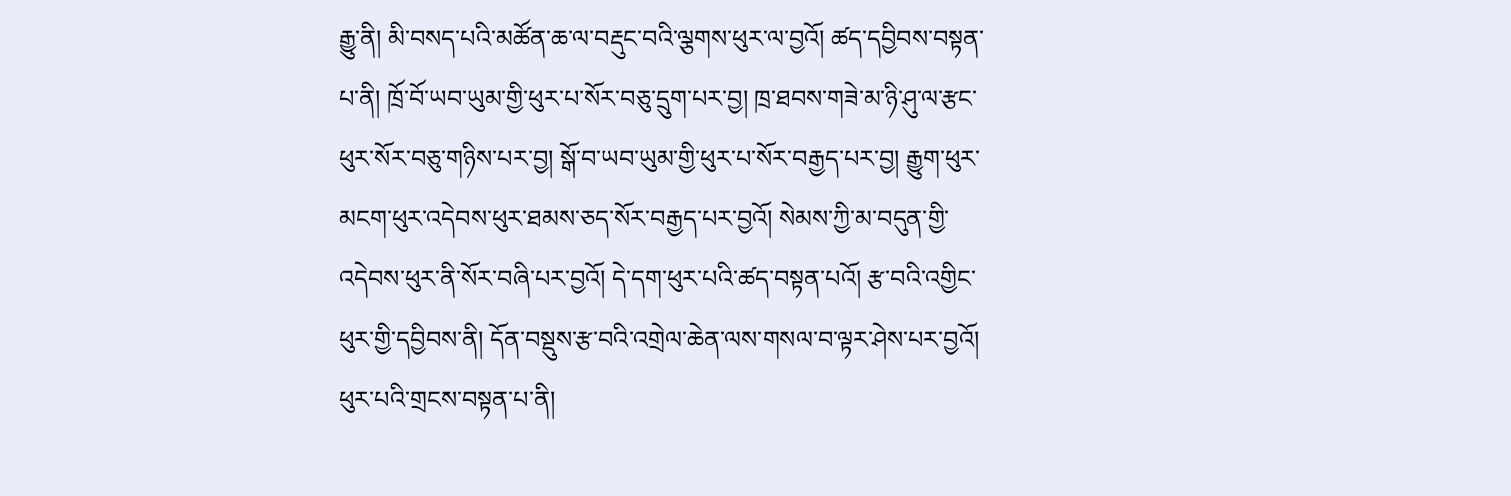རྒྱུ་ནི། མི་བསད་པའི་མཚོན་ཆ་ལ་བརྡུང་བའི་ལྕགས་ཕུར་ལ་བྱའོ། ཚད་དབྱིབས་བསྟན་པ་ནི། ཁྲོ་བོ་ཡབ་ཡུམ་གྱི་ཕུར་པ་སོར་བཅུ་དྲུག་པར་བྱ། ཁྲ་ཐབས་གཟེ་མ་ཉི་ཤུ་ལ་རྩང་ཕུར་སོར་བཅུ་གཉིས་པར་བྱ། སྒོ་བ་ཡབ་ཡུམ་གྱི་ཕུར་པ་སོར་བརྒྱད་པར་བྱ། རྒྱུག་ཕུར་མངག་ཕུར་འདེབས་ཕུར་ཐམས་ཅད་སོར་བརྒྱད་པར་བྱའོ། སེམས་ཀྱི་མ་བདུན་གྱི་འདེབས་ཕུར་ནི་སོར་བཞི་པར་བྱའོ། དེ་དག་ཕུར་པའི་ཚད་བསྟན་པའོ། རྩ་བའི་འགྱིང་ཕུར་གྱི་དབྱིབས་ནི། དོན་བསྡུས་རྩ་བའི་འགྲེལ་ཆེན་ལས་གསལ་བ་ལྟར་ཤེས་པར་བྱའོ། ཕུར་པའི་གྲངས་བསྟན་པ་ནི།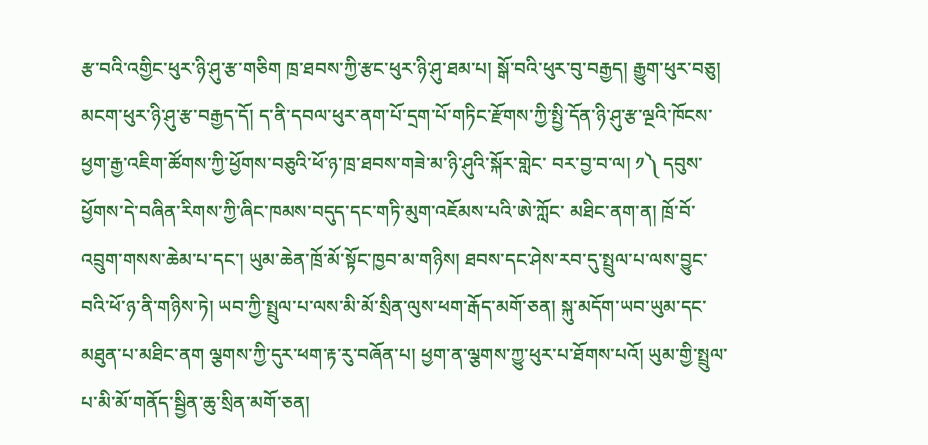རྩ་བའི་འགྱིང་ཕུར་ཉི་ཤུ་རྩ་གཅིག ཁྲ་ཐབས་ཀྱི་རྩང་ཕུར་ཉི་ཤུ་ཐམ་པ། སྒོ་བའི་ཕུར་བུ་བརྒྱད། རྒྱུག་ཕུར་བཅུ། མངག་ཕུར་ཉི་ཤུ་རྩ་བརྒྱད་དོ། ད་ནི་དབལ་ཕུར་ནག་པོ་དྲག་པོ་གཏིང་རྫོགས་ཀྱི་སྤྱི་དོན་ཉི་ཤུ་རྩ་ལྔའི་ཁོངས་ ཕྱག་རྒྱ་འཇིག་ཚོགས་ཀྱི་ཕྱོགས་བཅུའི་ཕོ་ཉ་ཁྲ་ཐབས་གཟེ་མ་ཉི་ཤུའི་སྐོར་གླེང་ བར་བྱ་བ་ལ། ༡༽ དབུས་ཕྱོགས་དེ་བཞིན་རིགས་ཀྱི་ཞིང་ཁམས་བདུད་དང་གཏི་མུག་འཇོམས་པའི་ཨེ་ཀློང་ མཐིང་ནག་ན། ཁྲོ་བོ་འབྲུག་གསས་ཆེམ་པ་དང་། ཡུམ་ཆེན་ཁྲོ་མོ་སྟོང་ཁྱབ་མ་གཉིས། ཐབས་དང་ཤེས་རབ་དུ་སྤྲུལ་པ་ལས་བྱུང་བའི་ཕོ་ཉ་ནི་གཉིས་ཏེ། ཡབ་ཀྱི་སྤྲུལ་པ་ལས་མི་མོ་སྲིན་ལུས་ཕག་རྒོད་མགོ་ཅན། སྐུ་མདོག་ཡབ་ཡུམ་དང་མཐུན་པ་མཐིང་ནག ལྕགས་ཀྱི་དུར་ཕག་རྟ་རུ་བཞོན་པ། ཕྱག་ན་ལྕགས་ཀྱུ་ཕུར་པ་ཐོགས་པའོ། ཡུམ་གྱི་སྤྲུལ་པ་མི་མོ་གནོད་སྦྱིན་ཆུ་སྲིན་མགོ་ཅན།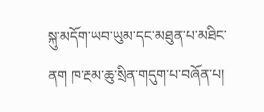སྐུ་མདོག་ཡབ་ཡུམ་དང་མཐུན་པ་མཐིང་ནག ཁ་རྔམ་ཆུ་སྲིན་གདུག་པ་བཞོན་པ།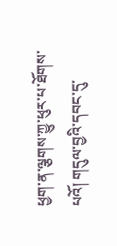ཕྱག་ན་ལྕགས་ཀྱུ་ཕུར་པ་ཐོགས་པའོ། གདུལ་བྱའི་དབང་དུ་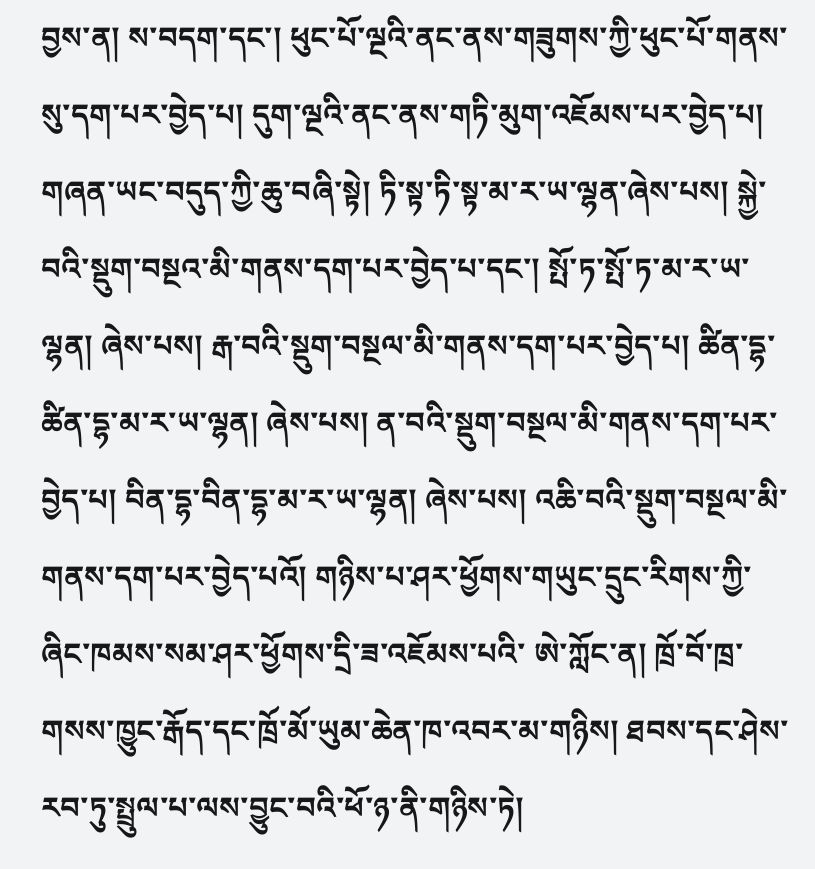བྱས་ན། ས་བདག་དང་། ཕུང་པོ་ལྔའི་ནང་ནས་གཟུགས་ཀྱི་ཕུང་པོ་གནས་སུ་དག་པར་བྱེད་པ། དུག་ལྔའི་ནང་ནས་གཏི་མུག་འཇོམས་པར་བྱེད་པ། གཞན་ཡང་བདུད་ཀྱི་ཆུ་བཞི་སྟེ། ཏི་སྟ་ཏི་སྟ་མ་ར་ཡ་ལྷན་ཞེས་པས། སྐྱེ་བའི་སྡུག་བསྔའ་མི་གནས་དག་པར་བྱེད་པ་དང་། སྤོ་ཏ་སྤོ་ཏ་མ་ར་ཡ་ལྷན། ཞེས་པས། རྒ་བའི་སྡུག་བསྔལ་མི་གནས་དག་པར་བྱེད་པ། ཚིན་དྷ་ཚིན་དྷ་མ་ར་ཡ་ལྷན། ཞེས་པས། ན་བའི་སྡུག་བསྔལ་མི་གནས་དག་པར་བྱེད་པ། བིན་དྷ་བིན་དྷ་མ་ར་ཡ་ལྷན། ཞེས་པས། འཆི་བའི་སྡུག་བསྔལ་མི་གནས་དག་པར་བྱེད་པའོ། གཉིས་པ་ཤར་ཕྱོགས་གཡུང་དྲུང་རིགས་ཀྱི་ཞིང་ཁམས་སམ་ཤར་ཕྱོགས་དྲི་ཟ་འཇོམས་པའི་ ཨེ་ཀློང་ན། ཁྲོ་བོ་ཁྲ་གསས་ཁྱུང་རྒོད་དང་ཁྲོ་མོ་ཡུམ་ཆེན་ཁ་འབར་མ་གཉིས། ཐབས་དང་ཤེས་རབ་ཏུ་སྤྲུལ་པ་ལས་བྱུང་བའི་ཕོ་ཉ་ནི་གཉིས་ཏེ།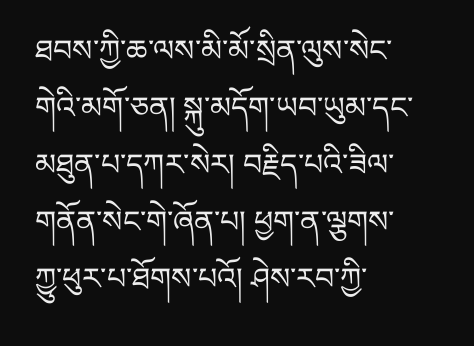ཐབས་ཀྱི་ཆ་ལས་མི་མོ་སྲིན་ལུས་སེང་གེའི་མགོ་ཅན། སྐུ་མདོག་ཡབ་ཡུམ་དང་མཐུན་པ་དཀར་སེར། བརྗིད་པའི་ཟིལ་གནོན་སེང་གེ་ཞོན་པ། ཕྱག་ན་ལྕགས་ཀྱུ་ཕུར་པ་ཐོགས་པའོ། ཤེས་རབ་ཀྱི་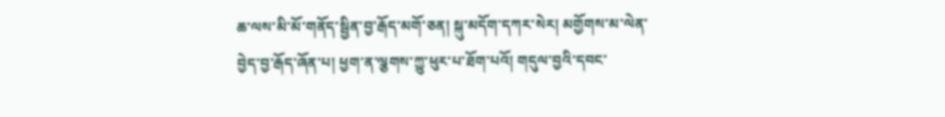ཆ་ལས་མི་མོ་གནོད་སྦྱིན་བྱ་རྒོད་མགོ་ཅན། སྐུ་མདོག་དཀར་སེར། མགྱོགས་མ་ལེན་བྱེད་བྱ་རྒོད་ཞོན་པ། ཕྱག་ན་ལྕགས་ཀྱུ་ཕུར་པ་ཐོག་པའོ། གདུལ་བྱའི་དབང་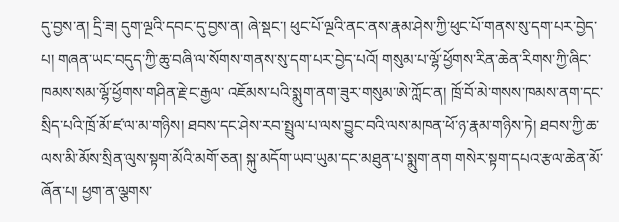དུ་བྱས་ན། དྲི་ཟ། དུག་ལྔའི་དབང་དུ་བྱས་ན། ཞེ་སྡང་། ཕུང་པོ་ལྔའི་ནང་ནས་རྣམ་ཤེས་ཀྱི་ཕུང་པོ་གནས་སུ་དག་པར་བྱེད་པ། གཞན་ཡང་བདུད་ཀྱི་ཆུ་བཞི་ལ་སོགས་གནས་སུ་དག་པར་བྱེད་པའོ། གསུམ་པ་ལྷོ་ཕྱོགས་རིན་ཆེན་རིགས་ཀྱི་ཞིང་ཁམས་སམ་ལྷོ་ཕྱོགས་གཤིན་རྗེ་ང་རྒྱལ་ འཇོམས་པའི་སྨུག་ནག་ཟུར་གསུམ་ཨེ་ཀློང་ན། ཁྲོ་བོ་མེ་གསས་ཁམས་ནག་དང་སྲིད་པའི་ཁྲོ་མོ་ཛ་ལ་མ་གཉིས། ཐབས་དང་ཤེས་རབ་སྤྲུལ་པ་ལས་བྱུང་བའི་ལས་མཁན་ཕོ་ཉ་རྣམ་གཉིས་ཏེ། ཐབས་ཀྱི་ཆ་ལས་མི་མོས་སྲིན་ལུས་སྟག་མོའི་མགོ་ཅན། སྐུ་མདོག་ཡབ་ཡུམ་དང་མཐུན་པ་སྨུག་ནག གསེར་སྟག་དཔའ་རྩལ་ཆེན་མོ་ཞོན་པ། ཕྱག་ན་ལྕགས་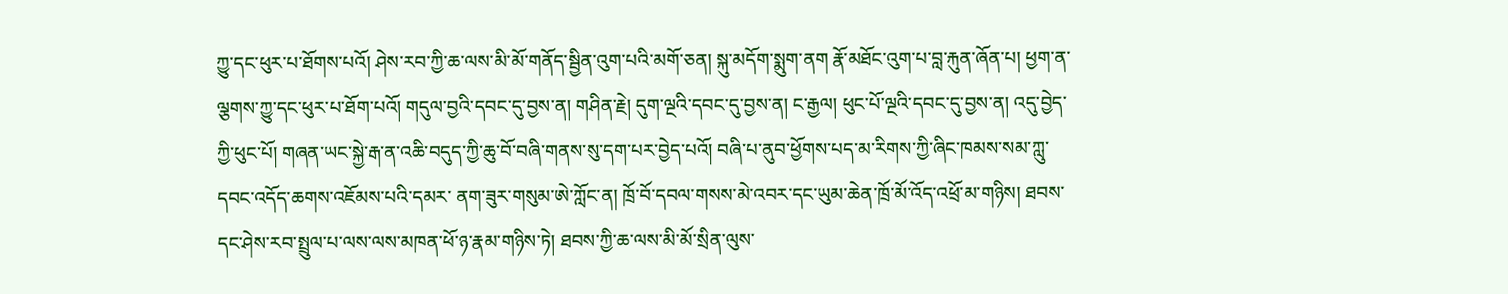ཀྱུ་དང་ཕུར་པ་ཐོགས་པའོ། ཤེས་རབ་ཀྱི་ཆ་ལས་མི་མོ་གནོད་སྦྱིན་འུག་པའི་མགོ་ཅན། སྐུ་མདོག་སྨུག་ནག རྣོ་མཐོང་འུག་པ་བླ་རྐུན་ཞོན་པ། ཕྱག་ན་ལྕགས་ཀྱུ་དང་ཕུར་པ་ཐོག་པའོ། གདུལ་བྱའི་དབང་དུ་བྱས་ན། གཤིན་རྗེ། དུག་ལྔའི་དབང་དུ་བྱས་ན། ང་རྒྱལ། ཕུང་པོ་ལྔའི་དབང་དུ་བྱས་ན། འདུ་བྱེད་ཀྱི་ཕུང་པོ། གཞན་ཡང་སྐྱེ་རྒ་ན་འཆི་བདུད་ཀྱི་ཆུ་བོ་བཞི་གནས་སུ་དག་པར་བྱེད་པའོ། བཞི་པ་ནུབ་ཕྱོགས་པད་མ་རིགས་ཀྱི་ཞིང་ཁམས་སམ་ཀླུ་དབང་འདོད་ཆགས་འཇོམས་པའི་དམར་ ནག་ཟུར་གསུམ་ཨེ་ཀློང་ན། ཁྲོ་བོ་དབལ་གསས་མེ་འབར་དང་ཡུམ་ཆེན་ཁྲོ་མོ་འོད་འཕྲོ་མ་གཉིས། ཐབས་དང་ཤེས་རབ་སྤྲུལ་པ་ལས་ལས་མཁན་ཕོ་ཉ་རྣམ་གཉིས་ཏེ། ཐབས་ཀྱི་ཆ་ལས་མི་མོ་སྲིན་ལུས་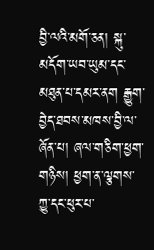བྱི་ལའི་མགོ་ཅན། སྐུ་མདོག་ཡབ་ཡུམ་དང་མཐུན་པ་དམར་ནག རྒྱུག་བྱེད་ཐབས་མཁས་བྱི་ལ་ཞོན་པ། ཞལ་གཅིག་ཕྱག་གཉིས། ཕྱག་ན་ལྕགས་ཀྱུ་དང་ཕུར་པ་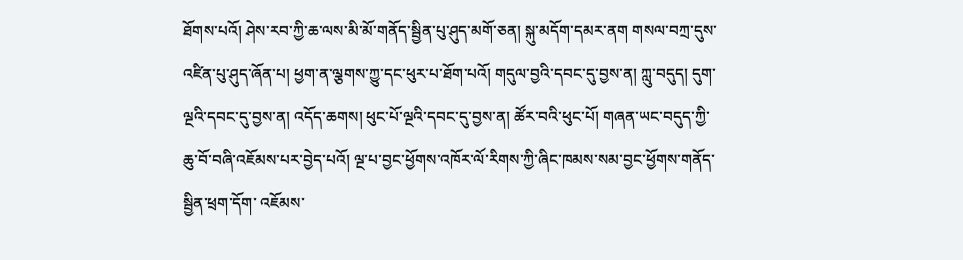ཐོགས་པའོ། ཤེས་རབ་ཀྱི་ཆ་ལས་མི་མོ་གནོད་སྦྱིན་པུ་ཤུད་མགོ་ཅན། སྐུ་མདོག་དམར་ནག གསལ་བཀྲ་དུས་འཛིན་པུ་ཤུད་ཞོན་པ། ཕྱག་ན་ལྕགས་ཀྱུ་དང་ཕུར་པ་ཐོག་པའོ། གདུལ་བྱའི་དབང་དུ་བྱས་ན། ཀླུ་བདུད། དུག་ལྔའི་དབང་དུ་བྱས་ན། འདོད་ཆགས། ཕུང་པོ་ལྔའི་དབང་དུ་བྱས་ན། ཚོར་བའི་ཕུང་པོ། གཞན་ཡང་བདུད་ཀྱི་ཆུ་བོ་བཞི་འཇོམས་པར་བྱེད་པའོ། ལྔ་པ་བྱང་ཕྱོགས་འཁོར་ལོ་རིགས་ཀྱི་ཞིང་ཁམས་སམ་བྱང་ཕྱོགས་གནོད་སྦྱིན་ཕྲག་དོག་ འཇོམས་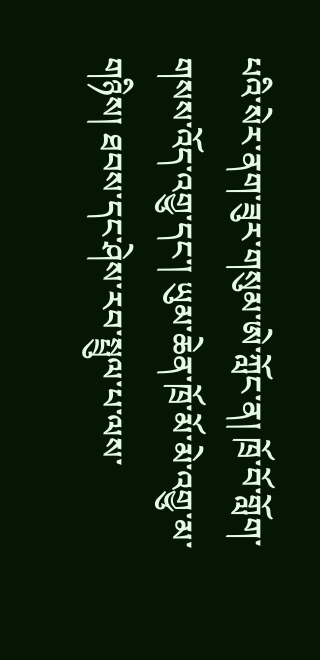པའི་སེར་ནག་ཟུར་གསུམ་ཨེ་ཀློང་ན། ཁྲོ་བོ་གློག་གསས་འོད་འགྱུ་དང་། ཡུམ་ཆེན་ཁྲོ་མོ་མེ་འགྱུ་མ་གཉིས། ཐབས་དང་ཤེས་རབ་སྤྲུལ་པ་ལས་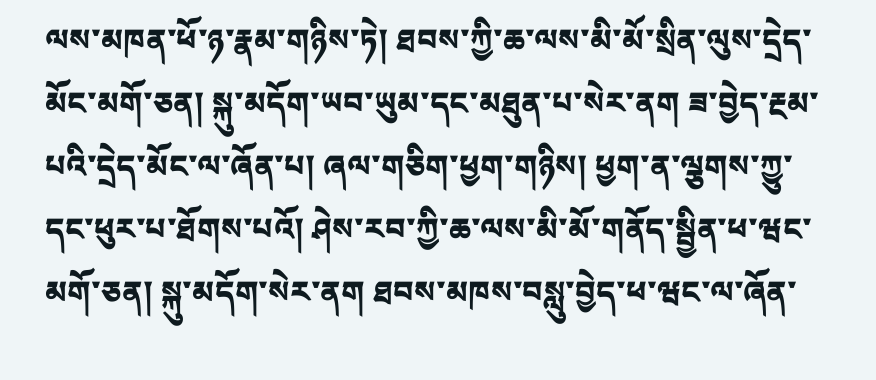ལས་མཁན་ཕོ་ཉ་རྣམ་གཉིས་ཏེ། ཐབས་ཀྱི་ཆ་ལས་མི་མོ་སྲིན་ལུས་དྲེད་མོང་མགོ་ཅན། སྐུ་མདོག་ཡབ་ཡུམ་དང་མཐུན་པ་སེར་ནག ཟ་བྱེད་རྔམ་པའི་དྲེད་མོང་ལ་ཞོན་པ། ཞལ་གཅིག་ཕྱག་གཉིས། ཕྱག་ན་ལྕགས་ཀྱུ་དང་ཕུར་པ་ཐོགས་པའོ། ཤེས་རབ་ཀྱི་ཆ་ལས་མི་མོ་གནོད་སྦྱིན་ཕ་ཝང་མགོ་ཅན། སྐུ་མདོག་སེར་ནག ཐབས་མཁས་བསླུ་བྱེད་ཕ་ཝང་ལ་ཞོན་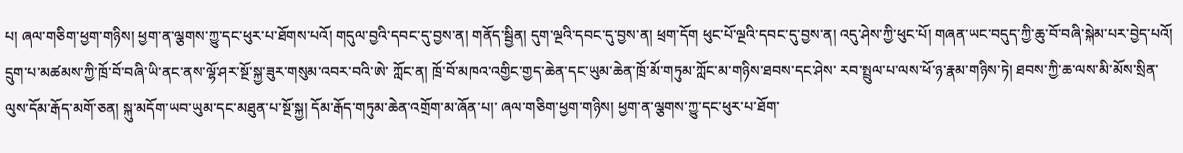པ། ཞལ་གཅིག་ཕྱག་གཉིས། ཕྱག་ན་ལྕགས་ཀྱུ་དང་ཕུར་པ་ཐོགས་པའོ། གདུལ་བྱའི་དབང་དུ་བྱས་ན། གནོད་སྦྱིན། དུག་ལྔའི་དབང་དུ་བྱས་ན། ཕྲག་དོག ཕུང་པོ་ལྔའི་དབང་དུ་བྱས་ན། འདུ་ཤེས་ཀྱི་ཕུང་པོ། གཞན་ཡང་བདུད་ཀྱི་ཆུ་བོ་བཞི་སྐེམ་པར་བྱེད་པའོ། དྲུག་པ་མཚམས་ཀྱི་ཁྲོ་བོ་བཞི་ཡི་ནང་ནས་ལྷོ་ཤར་སྔོ་སྐྱ་ཟུར་གསུམ་འབར་བའི་ཨེ་ ཀློང་ན། ཁྲོ་བོ་མཁའ་འགྱིང་གྱད་ཆེན་དང་ཡུམ་ཆེན་ཁྲོ་མོ་གཏུམ་ཀློང་མ་གཉིས་ཐབས་དང་ཤེས་ རབ་སྤྲུལ་པ་ལས་ཕོ་ཉ་རྣམ་གཉིས་ཏེ། ཐབས་ཀྱི་ཆ་ལས་མི་མོས་སྲིན་ལུས་དོམ་རྒོད་མགོ་ཅན། སྐུ་མདོག་ཡབ་ཡུམ་དང་མཐུན་པ་སྔོ་སྐྱ། དོམ་རྒོད་གཏུམ་ཆེན་འགྲོག་མ་ཞོན་པ།་ ཞལ་གཅིག་ཕྱག་གཉིས། ཕྱག་ན་ལྕགས་ཀྱུ་དང་ཕུར་པ་ཐོག་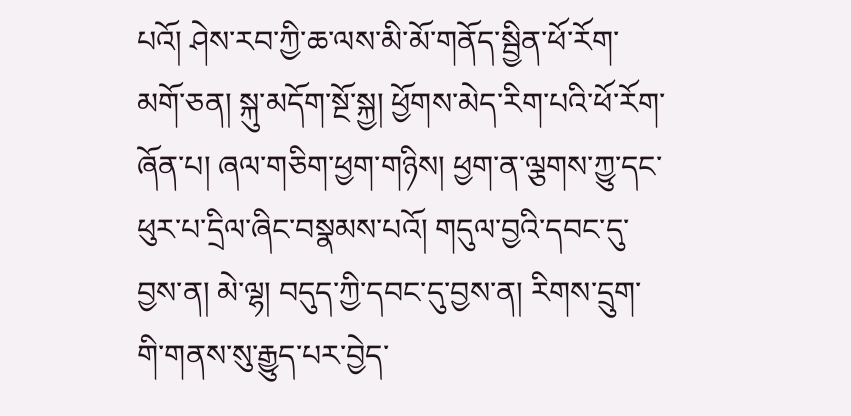པའོ། ཤེས་རབ་ཀྱི་ཆ་ལས་མི་མོ་གནོད་སྦྱིན་ཕོ་རོག་མགོ་ཅན། སྐུ་མདོག་སྔོ་སྐྱ། ཕྱོགས་མེད་རིག་པའི་ཕོ་རོག་ཞོན་པ། ཞལ་གཅིག་ཕྱག་གཉིས། ཕྱག་ན་ལྕགས་ཀྱུ་དང་ཕུར་པ་དྲིལ་ཞིང་བསྣམས་པའོ། གདུལ་བྱའི་དབང་དུ་བྱས་ན། མེ་ལྷ། བདུད་ཀྱི་དབང་དུ་བྱས་ན། རིགས་དྲུག་གི་གནས་སུ་རྒྱུད་པར་བྱེད་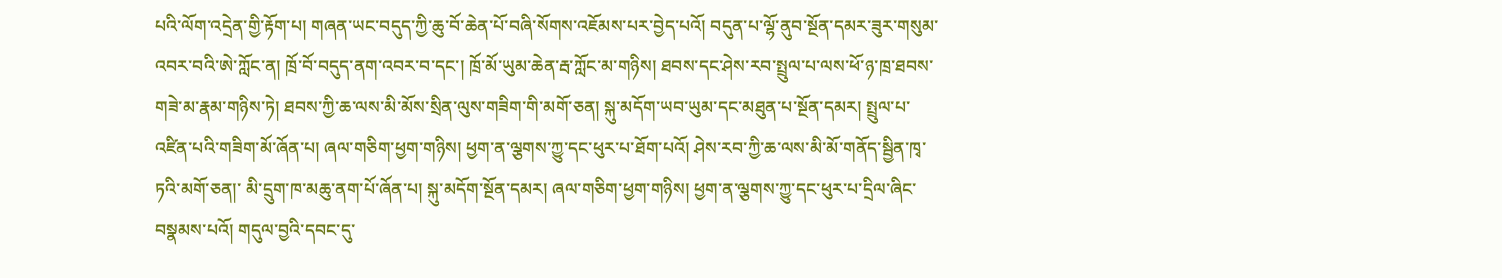པའི་ལོག་འདྲེན་གྱི་རྟོག་པ། གཞན་ཡང་བདུད་ཀྱི་ཆུ་བོ་ཆེན་པོ་བཞི་སོགས་འཇོམས་པར་བྱེད་པའོ། བདུན་པ་ལྷོ་ནུབ་སྔོན་དམར་ཟུར་གསུམ་འབར་བའི་ཨེ་ཀློང་ན། ཁྲོ་བོ་བདུད་ནག་འབར་བ་དང་། ཁྲོ་མོ་ཡུམ་ཆེན་རྦ་ཀློང་མ་གཉིས། ཐབས་དང་ཤེས་རབ་སྤྲུལ་པ་ལས་ཕོ་ཉ་ཁྲ་ཐབས་གཟེ་མ་རྣམ་གཉིས་ཏེ། ཐབས་ཀྱི་ཆ་ལས་མི་མོས་སྲིན་ལུས་གཟིག་གི་མགོ་ཅན། སྐུ་མདོག་ཡབ་ཡུམ་དང་མཐུན་པ་སྔོན་དམར། སྤྲུལ་པ་འཛིན་པའི་གཟིག་མོ་ཞོན་པ། ཞལ་གཅིག་ཕྱག་གཉིས། ཕྱག་ན་ལྕགས་ཀྱུ་དང་ཕུར་པ་ཐོག་པའོ། ཤེས་རབ་ཀྱི་ཆ་ལས་མི་མོ་གནོད་སྦྱིན་ཁྭ་ཏའི་མགོ་ཅན།་ མི་དྲུག་ཁ་མཆུ་ནག་པོ་ཞོན་པ། སྐུ་མདོག་སྔོན་དམར། ཞལ་གཅིག་ཕྱག་གཉིས། ཕྱག་ན་ལྕགས་ཀྱུ་དང་ཕུར་པ་དྲིལ་ཞིང་བསྣམས་པའོ། གདུལ་བྱའི་དབང་དུ་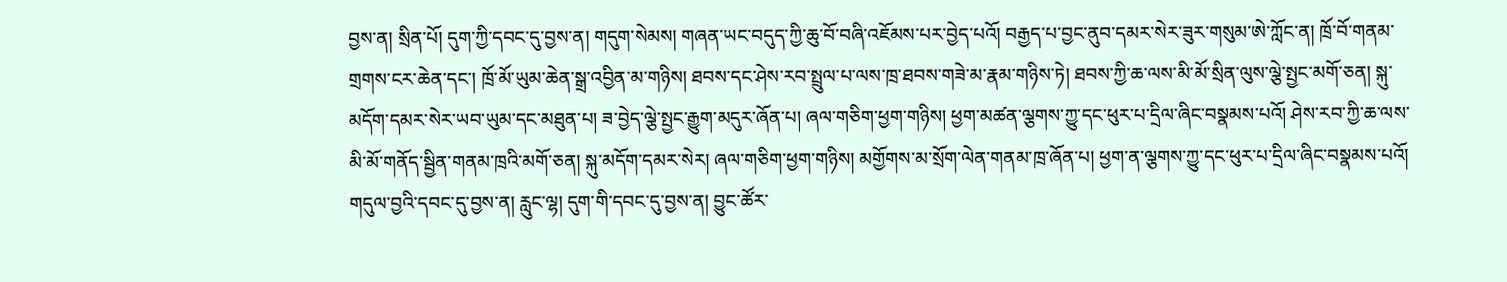བྱས་ན། སྲིན་པོ། དུག་ཀྱི་དབང་དུ་བྱས་ན། གདུག་སེམས། གཞན་ཡང་བདུད་ཀྱི་ཆུ་བོ་བཞི་འཇོམས་པར་བྱེད་པའོ། བརྒྱད་པ་བྱང་ནུབ་དམར་སེར་ཟུར་གསུམ་ཨེ་ཀློང་ན། ཁྲོ་བོ་གནམ་གྲགས་ངར་ཆེན་དང་། ཁྲོ་མོ་ཡུམ་ཆེན་སྒྲ་འབྱིན་མ་གཉིས། ཐབས་དང་ཤེས་རབ་སྤྲུལ་པ་ལས་ཁྲ་ཐབས་གཟེ་མ་རྣམ་གཉིས་ཏེ། ཐབས་ཀྱི་ཆ་ལས་མི་མོ་སྲིན་ལུས་ལྕེ་སྤྱང་མགོ་ཅན། སྐུ་མདོག་དམར་སེར་ཡབ་ཡུམ་དང་མཐུན་པ། ཟ་བྱེད་ལྕེ་སྤྱང་རྒྱུག་མདུར་ཞོན་པ། ཞལ་གཅིག་ཕྱག་གཉིས། ཕྱག་མཚན་ལྕགས་ཀྱུ་དང་ཕུར་པ་དྲིལ་ཞིང་བསྣམས་པའོ། ཤེས་རབ་ཀྱི་ཆ་ལས་མི་མོ་གནོད་སྦྱིན་གནམ་ཁྲའི་མགོ་ཅན། སྐུ་མདོག་དམར་སེར། ཞལ་གཅིག་ཕྱག་གཉིས། མགྱོགས་མ་སྲོག་ལེན་གནམ་ཁྲ་ཞོན་པ། ཕྱག་ན་ལྕགས་ཀྱུ་དང་ཕུར་པ་དྲིལ་ཞིང་བསྣམས་པའོ། གདུལ་བྱའི་དབང་དུ་བྱས་ན། རླུང་ལྷ། དུག་གི་དབང་དུ་བྱས་ན། བྱུང་ཚོར་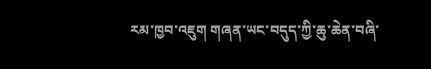རམ་ཁྱབ་འཇུག གཞན་ཡང་བདུད་ཀྱི་ཆུ་ཆེན་བཞི་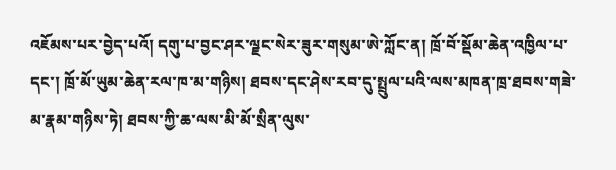འཇོམས་པར་བྱེད་པའོ། དགུ་པ་བྱང་ཤར་ལྗང་སེར་ཟུར་གསུམ་ཨེ་ཀློང་ན། ཁྲོ་བོ་སྡོམ་ཆེན་འཁྱིལ་པ་དང་། ཁྲོ་མོ་ཡུམ་ཆེན་རལ་ཁ་མ་གཉིས། ཐབས་དང་ཤེས་རབ་དུ་སྤྲུལ་པའི་ལས་མཁན་ཁྲ་ཐབས་གཟེ་མ་རྣམ་གཉིས་ཏེ། ཐབས་ཀྱི་ཆ་ལས་མི་མོ་སྲིན་ལུས་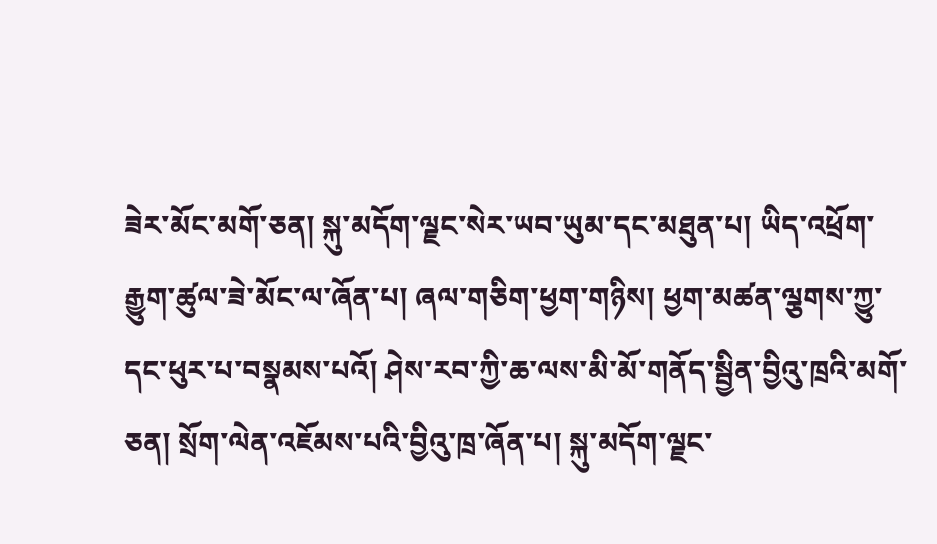ཟེར་མོང་མགོ་ཅན། སྐུ་མདོག་ལྗང་སེར་ཡབ་ཡུམ་དང་མཐུན་པ། ཡིད་འཕྲོག་རྒྱུག་ཚུལ་ཟེ་མོང་ལ་ཞོན་པ། ཞལ་གཅིག་ཕྱག་གཉིས། ཕྱག་མཚན་ལྕགས་ཀྱུ་དང་ཕུར་པ་བསྣམས་པའོ། ཤེས་རབ་ཀྱི་ཆ་ལས་མི་མོ་གནོད་སྦྱིན་བྱིའུ་ཁྲའི་མགོ་ཅན། སྲོག་ལེན་འཇོམས་པའི་བྱིའུ་ཁྲ་ཞོན་པ། སྐུ་མདོག་ལྗང་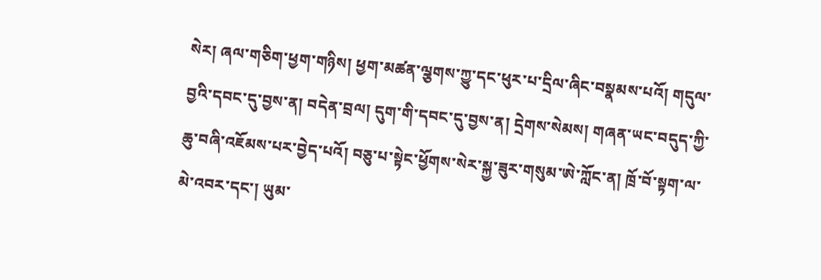སེར། ཞལ་གཅིག་ཕྱག་གཉིས། ཕྱག་མཚན་ལྕགས་ཀྱུ་དང་ཕུར་པ་དྲིལ་ཞིང་བསྣམས་པའོ། གདུལ་བྱའི་དབང་དུ་བྱས་ན། བདེན་བྲལ། དུག་གི་དབང་དུ་བྱས་ན། དྲེགས་སེམས། གཞན་ཡང་བདུད་ཀྱི་ཆུ་བཞི་འཇོམས་པར་བྱེད་པའོ། བཅུ་པ་སྟེང་ཕྱོགས་སེར་སྐྱ་ཟུར་གསུམ་ཨེ་ཀློང་ན། ཁྲོ་བོ་སྟག་ལ་མེ་འབར་དང་། ཡུམ་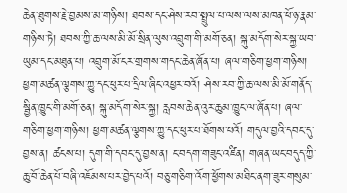ཆེན་ཐུགས་རྗེ་བྱམས་མ་གཉིས། ཐབས་དང་ཤེས་རབ་སྤྲུལ་པ་ལས་ལས་མཁན་ཕོ་ཉ་རྣམ་གཉིས་ཏེ། ཐབས་ཀྱི་ཆ་ལས་མི་མོ་སྲིན་ལུས་འབྲུག་གི་མགོ་ཅན། སྐུ་མདོག་སེར་སྐྱ་ཡབ་ཡུམ་དང་མཐུན་པ། འབྲུག་མོ་ངར་གྲགས་གདང་ཆེན་ཞོན་པ། ཞལ་གཅིག་ཕྱག་གཉིས། ཕྱག་མཚན་ལྕགས་ཀྱུ་དང་ཕུར་པ་དྲིལ་ཞིང་འཕྱར་བའོ། ཤེས་རབ་ཀྱི་ཆ་ལས་མི་མོ་གནོད་སྦྱིན་ཁྱུང་གི་མགོ་ཅན། སྐུ་མདོག་སེར་སྐྱ། རླབས་ཆེན་འུར་ཆུམ་ཁྱུང་ལ་ཞོན་པ། ཞལ་གཅིག་ཕྱག་གཉིས། ཕྱག་མཚན་ལྕགས་ཀྱུ་དང་ཕུར་པ་ཐོགས་པའོ། གདུལ་བྱའི་དབང་དུ་བྱས་ན། ཚངས་པ། དུག་གི་དབང་དུ་བྱས་ན། ང་བདག་གཟུང་འཛིན། གཞན་ཡང་བདུད་ཀྱི་ཆུ་བོ་ཆེན་པོ་བཞི་འཇོམས་པར་བྱེད་པའོ། བཅུ་གཅིག་འོག་ཕྱོགས་མཐིང་ནག་ཟུར་གསུམ་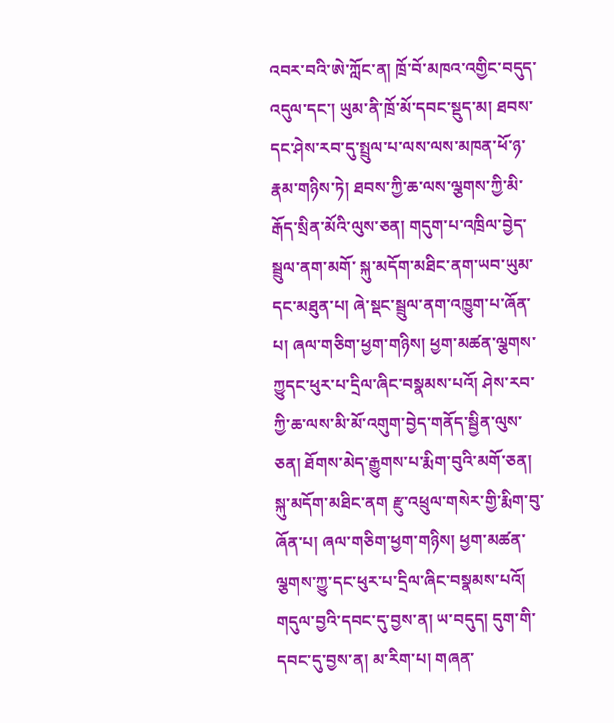འབར་བའི་ཨེ་ཀློང་ན། ཁྲོ་བོ་མཁའ་འགྱིང་བདུད་འདུལ་དང་། ཡུམ་ནི་ཁྲོ་མོ་དབང་སྡུད་མ། ཐབས་དང་ཤེས་རབ་དུ་སྤྲུལ་པ་ལས་ལས་མཁན་ཕོ་ཉ་རྣམ་གཉིས་ཏེ། ཐབས་ཀྱི་ཆ་ལས་ལྕགས་ཀྱི་མི་རྒོད་སྲིན་མོའི་ལུས་ཅན། གདུག་པ་འཁྲིལ་བྱེད་སྦྲུལ་ནག་མགོ་ སྐུ་མདོག་མཐིང་ནག་ཡབ་ཡུམ་དང་མཐུན་པ། ཞེ་སྡང་སྦྲུལ་ནག་འཁྱུག་པ་ཞོན་པ། ཞལ་གཅིག་ཕྱག་གཉིས། ཕྱག་མཚན་ལྕགས་ཀྱུདང་ཕུར་པ་དྲིལ་ཞིང་བསྣམས་པའོ། ཤེས་རབ་ཀྱི་ཆ་ལས་མི་མོ་འགུག་བྱེད་གནོད་སྦྱིན་ལུས་ཅན། ཐོགས་མེད་རྒྱུགས་པ་རྨིག་བུའི་མགོ་ཅན། སྐུ་མདོག་མཐིང་ནག རྫུ་འཕྲུལ་གསེར་གྱི་རྨིག་བུ་ཞོན་པ། ཞལ་གཅིག་ཕྱག་གཉིས། ཕྱག་མཚན་ལྕགས་ཀྱུ་དང་ཕུར་པ་དྲིལ་ཞིང་བསྣམས་པའོ། གདུལ་བྱའི་དབང་དུ་བྱས་ན། ཡ་བདུད། དུག་གི་དབང་དུ་བྱས་ན། མ་རིག་པ། གཞན་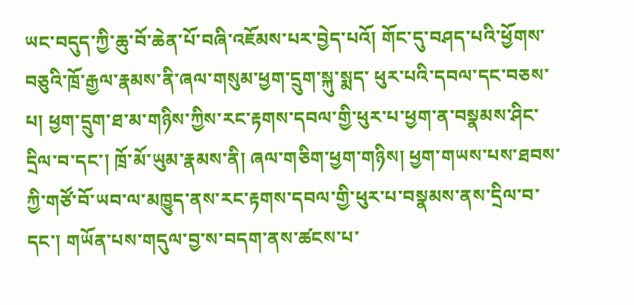ཡང་བདུད་ཀྱི་ཆུ་བོ་ཆེན་པོ་བཞི་འཇོམས་པར་བྱེད་པའོ། གོང་དུ་བཤད་པའི་ཕྱོགས་བཅུའི་ཁྲོ་རྒྱལ་རྣམས་ནི་ཞལ་གསུམ་ཕྱག་དྲུག་སྐུ་སྨད་ ཕུར་པའི་དབལ་དང་བཅས་པ། ཕྱག་དྲུག་ཐ་མ་གཉིས་ཀྱིས་རང་རྟགས་དབལ་གྱི་ཕུར་པ་ཕྱག་ན་བསྣམས་ཤིང་དྲིལ་བ་དང་། ཁྲོ་མོ་ཡུམ་རྣམས་ནི། ཞལ་གཅིག་ཕྱག་གཉིས། ཕྱག་གཡས་པས་ཐབས་ཀྱི་གཙོ་བོ་ཡབ་ལ་མཁྱུད་ནས་རང་རྟགས་དབལ་གྱི་ཕུར་པ་བསྣམས་ནས་དྲིལ་བ་དང་། གཡོན་པས་གདུལ་བྱ་ས་བདག་ནས་ཚངས་པ་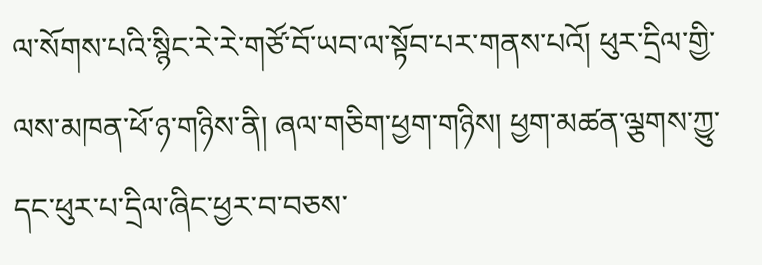ལ་སོགས་པའི་སྙིང་རེ་རེ་གཙོ་བོ་ཡབ་ལ་སྟོབ་པར་གནས་པའོ། ཕུར་དྲིལ་གྱི་ལས་མཁན་ཕོ་ཉ་གཉིས་ནི། ཞལ་གཅིག་ཕྱག་གཉིས། ཕྱག་མཚན་ལྕགས་ཀྱུ་དང་ཕུར་པ་དྲིལ་ཞིང་ཕྱར་བ་བཅས་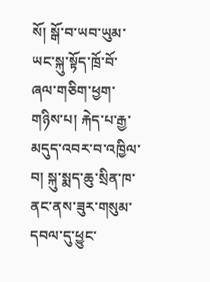སོ། སྒོ་བ་ཡབ་ཡུམ་ཡང་སྐུ་སྟོད་ཁྲོ་བོ་ཞལ་གཅིག་ཕྱག་གཉིས་པ། རྐེད་པ་རྒྱ་མདུད་འབར་བ་འཁྱིལ་བ། སྐུ་སྨད་ཆུ་སྲིན་ཁ་ནང་ནས་ཟུར་གསུམ་དབལ་དུ་ཕྱུང་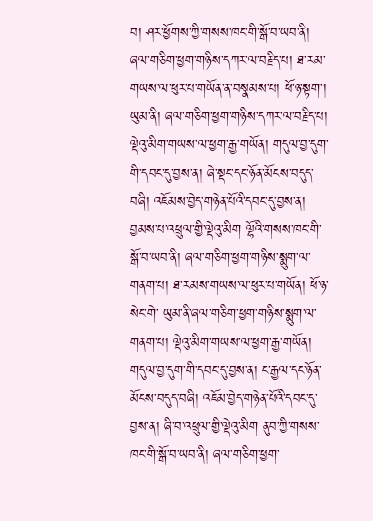བ། ཤར་ཕྱོགས་ཀྱི་གསས་ཁང་གི་སྒོ་བ་ཡབ་ནི། ཞལ་གཅིག་ཕྱག་གཉིས་དཀར་ལ་བརྗིད་པ། ཐ་རམ་གཡས་ལ་ཕུར་པ་གཡོན་ན་བསྣམས་པ། ཕོ་ཉ་སྟག་། ཡུམ་ནི། ཞལ་གཅིག་ཕྱག་གཉིས་དཀར་ལ་བརྗིད་པ། ལྡེའུ་མིག་གཡས་ལ་ཕྱག་རྒྱ་གཡོན། གདུལ་བྱ་དུག་གི་དབང་དུ་བྱས་ན། ཞེ་སྡང་དང་ཉོན་མོངས་བདུད་བཞི། འཇོམས་བྱེད་གཉེན་པོའི་དབང་དུ་བྱས་ན། བྱམས་པ་འཕྲུལ་གྱི་ལྡེའུ་མིག ལྷོའི་གསས་ཁང་གི་སྒོ་བ་ཡབ་ནི། ཞལ་གཅིག་ཕྱག་གཉིས་སྨུག་ལ་གནག་པ། ཐ་རམས་གཡས་ལ་ཕུར་པ་གཡོན། ཕོ་ཉ་སེང་གེ་ ཡུམ་ནི་ཞལ་གཅིག་ཕྱག་གཉིས་སྨུག་ལ་གནག་པ། ལྡེའུ་མིག་གཡས་ལ་ཕྱག་རྒྱ་གཡོན། གདུལ་བྱ་དུག་གི་དབང་དུ་བྱས་ན། ང་རྒྱལ་དང་ཉོན་མོངས་བདུད་བཞི། འཇོམ་བྱེད་གཉེན་པོའི་དབང་དུ་བྱས་ན། ཞི་བ་འཕྲུལ་གྱི་ལྡེའུ་མིག ནུབ་ཀྱི་གསས་ཁང་གི་སྒོ་བ་ཡབ་ནི། ཞལ་གཅིག་ཕྱག་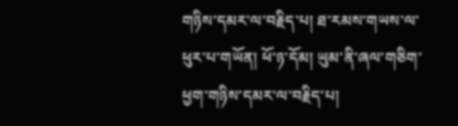གཉིས་དམར་ལ་བརྗིད་པ། ཐ་རམས་གཡས་ལ་ཕུར་པ་གཡོན། ཕོ་ཉ་དོམ། ཡུམ་ནི་ཞལ་གཅིག་ཕྱག་གཉིས་དམར་ལ་བརྗིད་པ།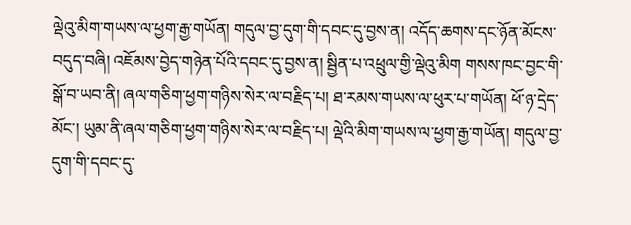ལྡེའུ་མིག་གཡས་ལ་ཕྱག་རྒྱ་གཡོན། གདུལ་བྱ་དུག་གི་དབང་དུ་བྱས་ན། འདོད་ཆགས་དང་ཉོན་མོངས་བདུད་བཞི། འཇོམས་བྱེད་གཉེན་པོའི་དབང་དུ་བྱས་ན། སྦྱིན་པ་འཕྲུལ་གྱི་ལྡེའུ་མིག གསས་ཁང་བྱང་གི་སྒོ་བ་ཡབ་ནི། ཞལ་གཅིག་ཕྱག་གཉིས་སེར་ལ་བརྗིད་པ། ཐ་རམས་གཡས་ལ་ཕུར་པ་གཡོན། ཕོ་ཉ་དྲེད་མོང་། ཡུམ་ནི་ཞལ་གཅིག་ཕྱག་གཉིས་སེར་ལ་བརྗིད་པ། ལྡེའི་མིག་གཡས་ལ་ཕྱག་རྒྱ་གཡོན། གདུལ་བྱ་དུག་གི་དབང་དུ་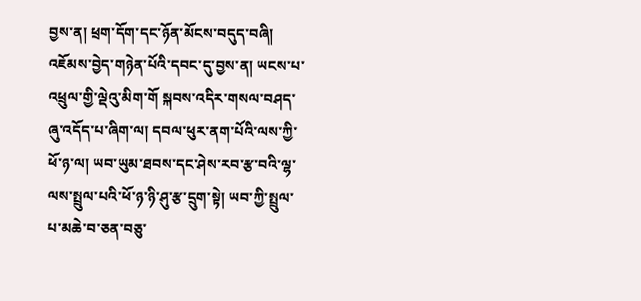བྱས་ན། ཕྲག་དོག་དང་ཉོན་མོངས་བདུད་བཞི། འཇོམས་བྱེད་གཉེན་པོའི་དབང་དུ་བྱས་ན། ཡངས་པ་འཕྲུལ་གྱི་ལྡེའུ་མིག་གོ སྐབས་འདིར་གསལ་བཤད་ཞུ་འདོད་པ་ཞིག་ལ། དབལ་ཕུར་ནག་པོའི་ལས་ཀྱི་ཕོ་ཉ་ལ། ཡབ་ཡུམ་ཐབས་དང་ཤེས་རབ་རྩ་བའི་ལྷ་ལས་སྤྲུལ་པའི་ཕོ་ཉ་ཉི་ཤུ་རྩ་དྲུག་སྟེ། ཡབ་ཀྱི་སྤྲུལ་པ་མཆེ་བ་ཅན་བཅུ་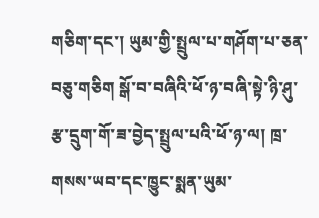གཅིག་དང་། ཡུམ་གྱི་སྤྲུལ་པ་གཤོག་པ་ཅན་བཅུ་གཅིག སྒོ་བ་བཞིའི་ཕོ་ཉ་བཞི་སྟེ་ཉི་ཤུ་རྩ་དྲུག་གོ་ཟ་བྱེད་སྤྲུལ་པའི་ཕོ་ཉ་ལ། ཁྲ་གསས་ཡབ་དང་ཁྱུང་སྨན་ཡུམ་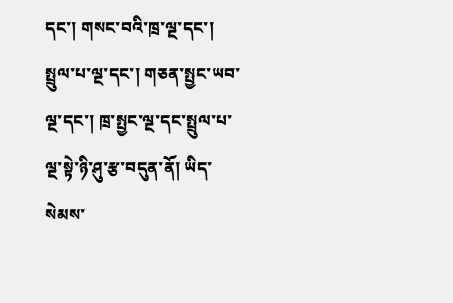དང་། གསང་བའི་ཁྲ་ལྔ་དང་། སྤྲུལ་པ་ལྔ་དང་། གཅན་སྤྱང་ཡབ་ལྔ་དང་། ཁྲ་སྤྱང་ལྔ་དང་སྤྲུལ་པ་ལྔ་སྟེ་ཉི་ཤུ་རྩ་བདུན་ནོ། ཡིད་སེམས་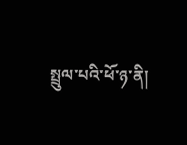སྤྲུལ་པའི་ཕོ་ཉ་ནི།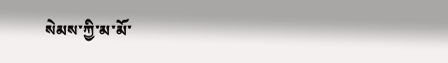སེམས་ཀྱི་མ་མོ་